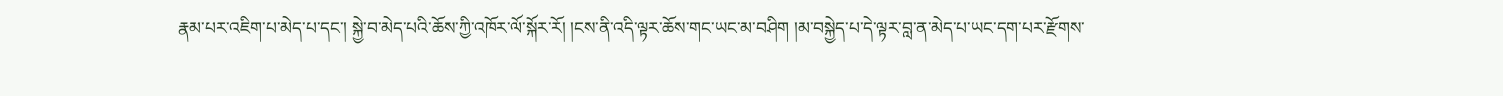རྣམ་པར་འཇིག་པ་མེད་པ་དང་། སྐྱེ་བ་མེད་པའི་ཆོས་ཀྱི་འཁོར་ལོ་སྐོར་རོ། །ངས་ནི་འདི་ལྟར་ཆོས་གང་ཡང་མ་བཤིག །མ་བསྐྱེད་པ་དེ་ལྟར་བླ་ན་མེད་པ་ཡང་དག་པར་རྫོགས་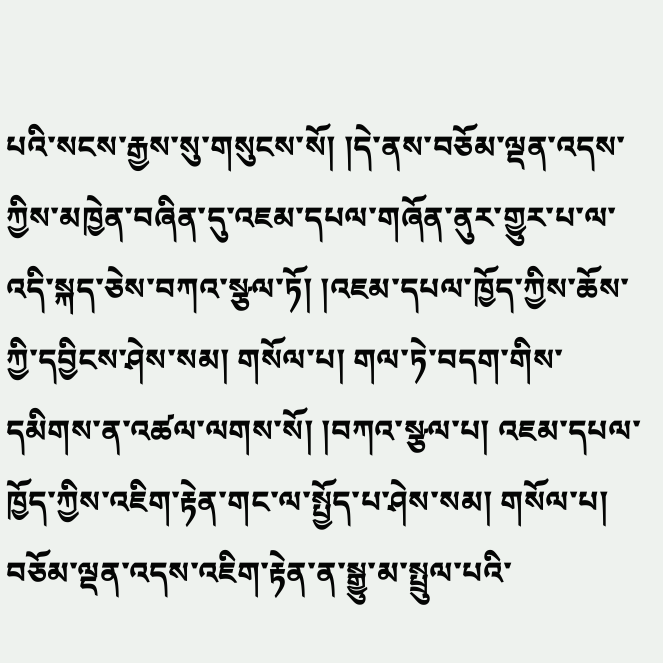པའི་སངས་རྒྱས་སུ་གསུངས་སོ། །དེ་ནས་བཅོམ་ལྡན་འདས་ཀྱིས་མཁྱེན་བཞིན་དུ་འཇམ་དཔལ་གཞོན་ནུར་གྱུར་པ་ལ་འདི་སྐད་ཅེས་བཀའ་སྩལ་ཏོ། །འཇམ་དཔལ་ཁྱོད་ཀྱིས་ཆོས་ཀྱི་དབྱིངས་ཤེས་སམ། གསོལ་པ། གལ་ཏེ་བདག་གིས་དམིགས་ན་འཚལ་ལགས་སོ། །བཀའ་སྩལ་པ། འཇམ་དཔལ་ཁྱོད་ཀྱིས་འཇིག་རྟེན་གང་ལ་སྤྱོད་པ་ཤེས་སམ། གསོལ་པ། བཅོམ་ལྡན་འདས་འཇིག་རྟེན་ན་སྒྱུ་མ་སྤྲུལ་པའི་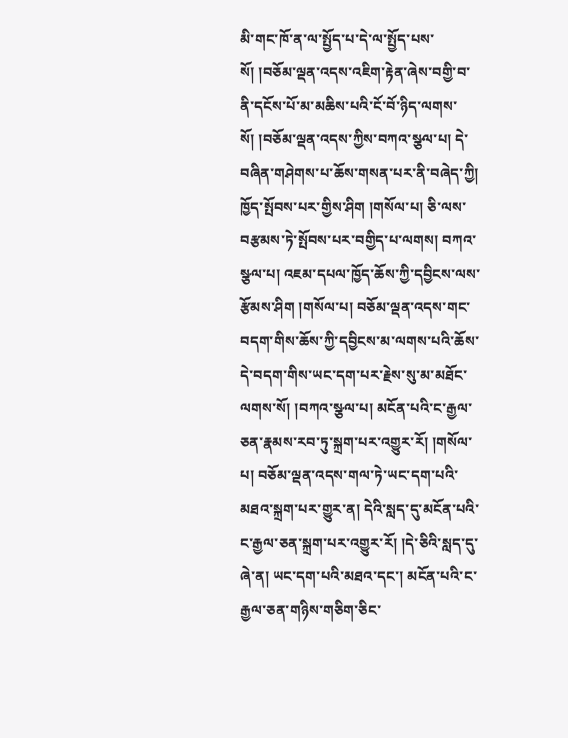མི་གང་ཁོ་ན་ལ་སྤྱོད་པ་དེ་ལ་སྤྱོད་པས་སོ། །བཅོམ་ལྡན་འདས་འཇིག་རྟེན་ཞེས་བགྱི་བ་ནི་དངོས་པོ་མ་མཆིས་པའི་ངོ་བོ་ཉིད་ལགས་སོ། །བཅོམ་ལྡན་འདས་ཀྱིས་བཀའ་སྩལ་པ། དེ་བཞིན་གཤེགས་པ་ཆོས་གསན་པར་ནི་བཞེད་ཀྱི། ཁྱོད་སྤོབས་པར་གྱིས་ཤིག །གསོལ་པ། ཅི་ལས་བརྩམས་ཏེ་སྤོབས་པར་བགྱིད་པ་ལགས། བཀའ་སྩལ་པ། འཇམ་དཔལ་ཁྱོད་ཆོས་ཀྱི་དབྱིངས་ལས་རྩོམས་ཤིག །གསོལ་པ། བཅོམ་ལྡན་འདས་གང་བདག་གིས་ཆོས་ཀྱི་དབྱིངས་མ་ལགས་པའི་ཆོས་དེ་བདག་གིས་ཡང་དག་པར་རྗེས་སུ་མ་མཐོང་ལགས་སོ། །བཀའ་སྩལ་པ། མངོན་པའི་ང་རྒྱལ་ཅན་རྣམས་རབ་ཏུ་སྐྲག་པར་འགྱུར་རོ། །གསོལ་པ། བཅོམ་ལྡན་འདས་གལ་ཏེ་ཡང་དག་པའི་མཐའ་སྐྲག་པར་གྱུར་ན། དེའི་སླད་དུ་མངོན་པའི་ང་རྒྱལ་ཅན་སྐྲག་པར་འགྱུར་རོ། །དེ་ཅིའི་སླད་དུ་ཞེ་ན། ཡང་དག་པའི་མཐའ་དང་། མངོན་པའི་ང་རྒྱལ་ཅན་གཉིས་གཅིག་ཅིང་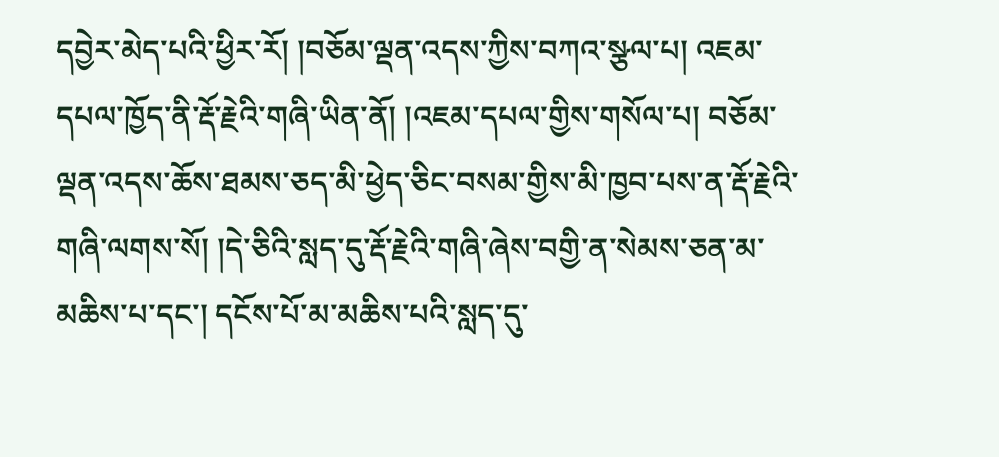དབྱེར་མེད་པའི་ཕྱིར་རོ། །བཅོམ་ལྡན་འདས་ཀྱིས་བཀའ་སྩལ་པ། འཇམ་དཔལ་ཁྱོད་ནི་རྡོ་རྗེའི་གཞི་ཡིན་ནོ། །འཇམ་དཔལ་གྱིས་གསོལ་པ། བཅོམ་ལྡན་འདས་ཆོས་ཐམས་ཅད་མི་ཕྱེད་ཅིང་བསམ་གྱིས་མི་ཁྱབ་པས་ན་རྡོ་རྗེའི་གཞི་ལགས་སོ། །དེ་ཅིའི་སླད་དུ་རྡོ་རྗེའི་གཞི་ཞེས་བགྱི་ན་སེམས་ཅན་མ་མཆིས་པ་དང་། དངོས་པོ་མ་མཆིས་པའི་སླད་དུ་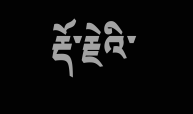རྡོ་རྗེའི་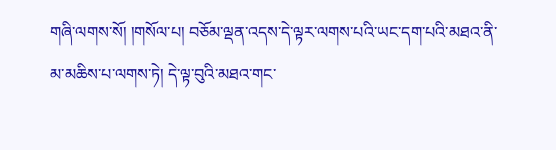གཞི་ལགས་སོ། །གསོལ་པ། བཅོམ་ལྡན་འདས་དེ་ལྟར་ལགས་པའི་ཡང་དག་པའི་མཐའ་ནི་མ་མཆིས་པ་ལགས་ཏེ། དེ་ལྟ་བུའི་མཐའ་གང་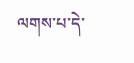ལགས་པ་དེ་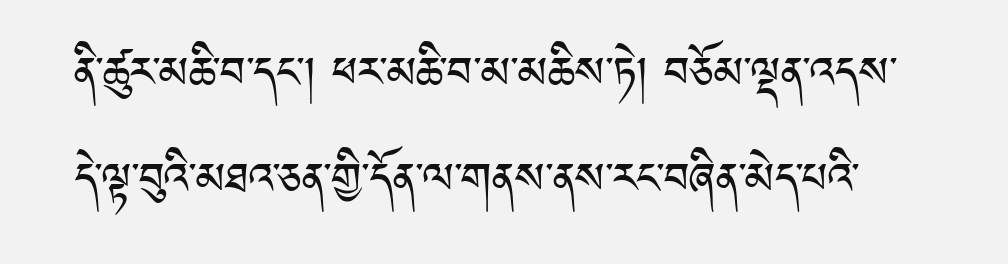ནི་ཚུར་མཆི་བ་དང་། ཕར་མཆི་བ་མ་མཆིས་ཏེ། བཅོམ་ལྡན་འདས་དེ་ལྟ་བུའི་མཐའ་ཅན་གྱི་དོན་ལ་གནས་ནས་རང་བཞིན་མེད་པའི་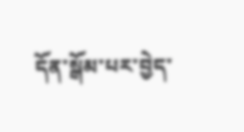དོན་སྒོམ་པར་བྱེད་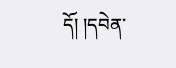དོ། །དབེན་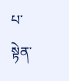པ་སྟེན་